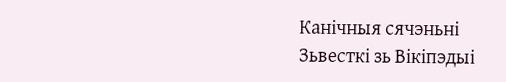Канічныя сячэньні
Зьвесткі зь Вікіпэдыі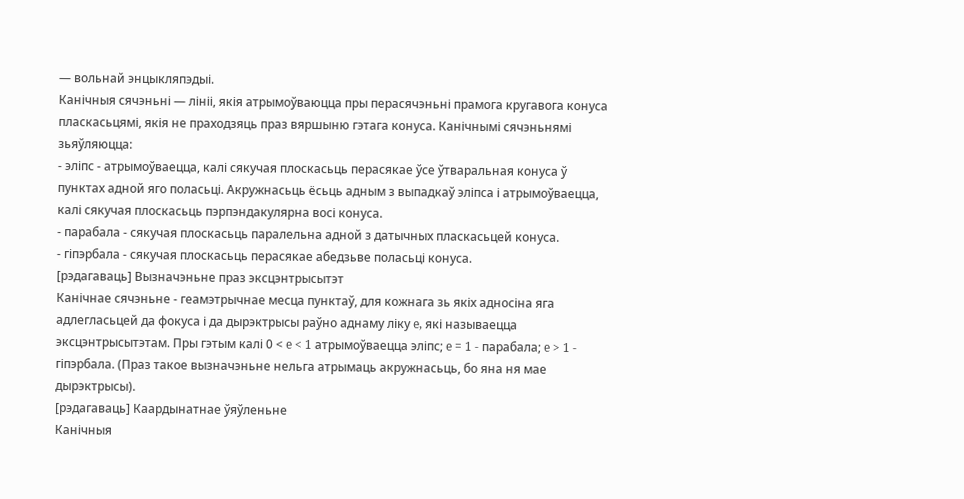— вольнай энцыкляпэдыі.
Канічныя сячэньні — лініі, якія атрымоўваюцца пры перасячэньні прамога кругавога конуса пласкасьцямі, якія не праходзяць праз вяршыню гэтага конуса. Канічнымі сячэньнямі зьяўляюцца:
- эліпс - атрымоўваецца, калі сякучая плоскасьць перасякае ўсе ўтваральная конуса ў пунктах адной яго поласьці. Акружнасьць ёсьць адным з выпадкаў эліпса і атрымоўваецца, калі сякучая плоскасьць пэрпэндакулярна восі конуса.
- парабала - сякучая плоскасьць паралельна адной з датычных пласкасьцей конуса.
- гіпэрбала - сякучая плоскасьць перасякае абедзьве поласьці конуса.
[рэдагаваць] Вызначэньне праз эксцэнтрысытэт
Канічнае сячэньне - геамэтрычнае месца пунктаў, для кожнага зь якіх адносіна яга адлегласьцей да фокуса і да дырэктрысы раўно аднаму ліку e, які называецца эксцэнтрысытэтам. Пры гэтым калі 0 < e < 1 атрымоўваецца эліпс; e = 1 - парабала; e > 1 - гіпэрбала. (Праз такое вызначэньне нельга атрымаць акружнасьць, бо яна ня мае дырэктрысы).
[рэдагаваць] Каардынатнае ўяўленьне
Канічныя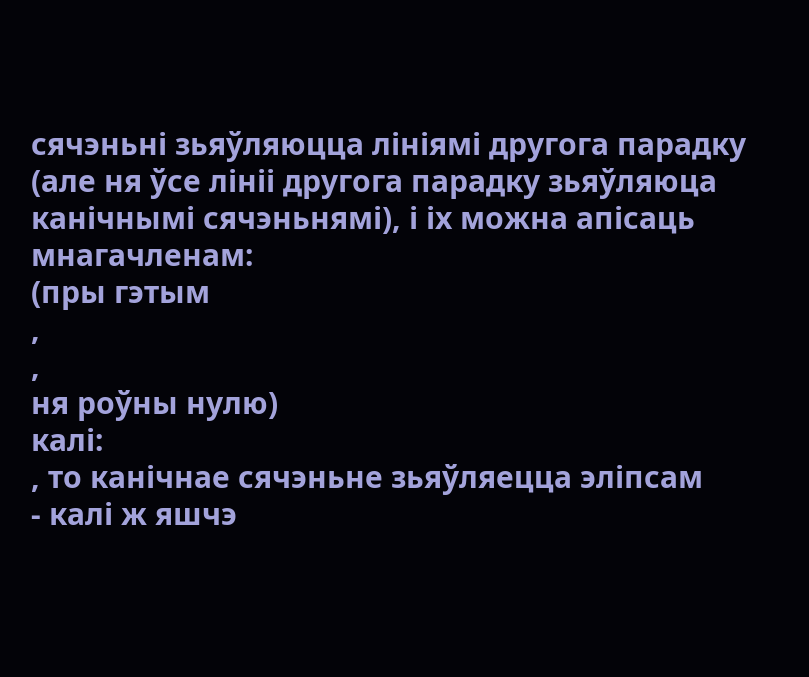сячэньні зьяўляюцца лініямі другога парадку (але ня ўсе лініі другога парадку зьяўляюца канічнымі сячэньнямі), і іх можна апісаць мнагачленам:
(пры гэтым
,
,
ня роўны нулю)
калі:
, то канічнае сячэньне зьяўляецца эліпсам
- калі ж яшчэ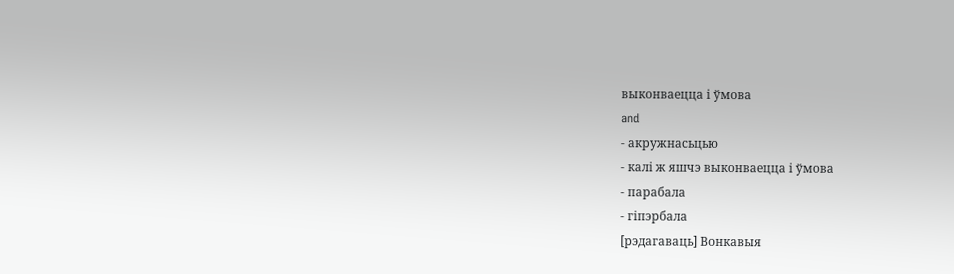выконваецца і ўмова
and
- акружнасьцью
- калі ж яшчэ выконваецца і ўмова
- парабала
- гіпэрбала
[рэдагаваць] Вонкавыя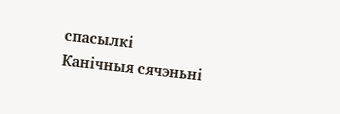спасылкі
Канічныя сячэньні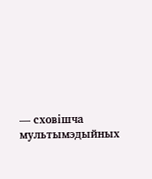— сховішча мультымэдыйных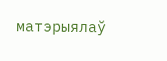матэрыялаў